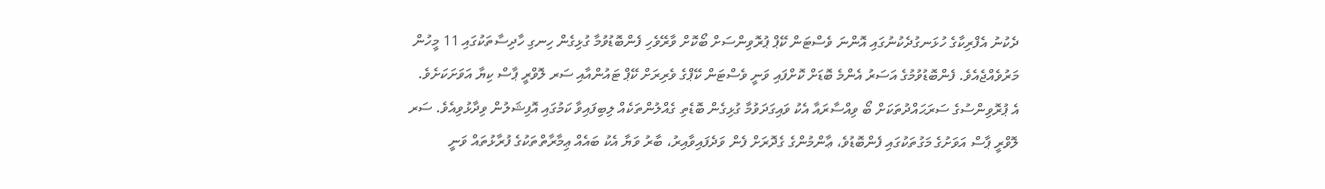ދެކުނު އެފްރިކާގެ ހުޅަނގުދެކުނުގައި އޮންނަ ވެސްޓަން ކޭޕް ޕުރޮވިންސަށް ބޯކޮށް ވާރޭވެހި ފެންބޮޑުވުމާ ގުޅިގެން ހިނގި ހާދިސާތަކުގައި 11 މީހުން މަރުވެއްޖެއެވެ. ފެންބޮޑުވުމުގެ އަސަރު އެންމެ ބޮޑަށް ކޮށްފައި ވަނީ ވެސްޓަން ކޭޕްގެ ވެރިރަށް ކޭޕް ޓައުންއާއި ސަރ ލޮވްރީ ޕާސް ކިޔާ އަވަށަކަށެވެ.
އެ ޕުރޮވިންސުގެ ސަރަޙައްދުތަކަށް ބޯ ވިއްސާރައާ އެކު ވައިގަދަވުމާ ގުޅިގެން ބޮޑެތި ގެއްލުންތަކެއް ލިބިފައިވާ ކަމުގައި އޮފިޝަލުން ވިދާޅުވިއެވެ. ސަރ ލޮވްރީ ޕާސް އަވަށުގެ މަގުތަކުގައި ފެންބޮޑުވެ، ޢާންމުންގެ ގެދޮރަށް ފެން ވަދެފައިވާއިރު، ބާރު ވަޔާ އެކު ބައެއް ޢިމާރާތްތަކުގެ ފުރާޅުތައް ވަނީ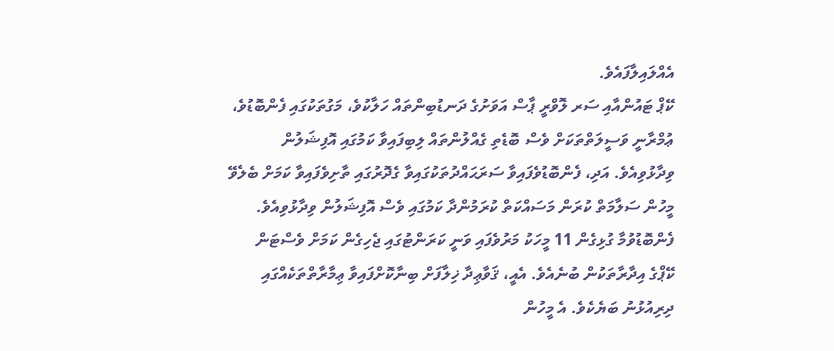އެއްލައިލާފައެވެ.
ކޭޕް ޓައުންއާއި ސަރ ލޮވްރީ ޕާސް އަވަށުގެ ދަނޑުބިންތައް ހަލާކުވެ، މަގުތަކުގައި ފެންބޮޑުވެ، ޢުމްރާނީ ވަސީލަތްތަކަށް ވެސް ބޮޑެތި ގެއްލުންތައް ލިބިފައިވާ ކަމުގައި އޮފިޝަލުން ވިދާޅުވިއެވެ. އަދި، ފެންބޮޑުވެފައިވާ ސަރަޙައްދުތަކުގައިވާ ގެދޮރުގައި ތާށިވެފައިވާ ކަމަށް ބެލެވޭ މީހުން ސަލާމަތް ކުރަން މަސައްކަތް ކުރަމުންދާ ކަމުގައި ވެސް އޮފިޝަލުން ވިދާޅުވިއެވެ.
ފެންބޮޑުވުމާ ގުޅިގެން 11 މީހަކު މަރުވެފައި ވަނީ ކަރަންޓުގައި ޖެހިގެން ކަމަށް ވެސްޓަން ކޭޕްގެ އިދާރާތަކުން ބުނެއެވެ. އެއީ، ޤަވާޢިދާ ޚިލާފަށް ބިނާކޮށްފައިވާ ޢިމާރާތްތަކެއްގައި ދިރިއުޅުނު ބަޔެކެވެ. އެ މީހުން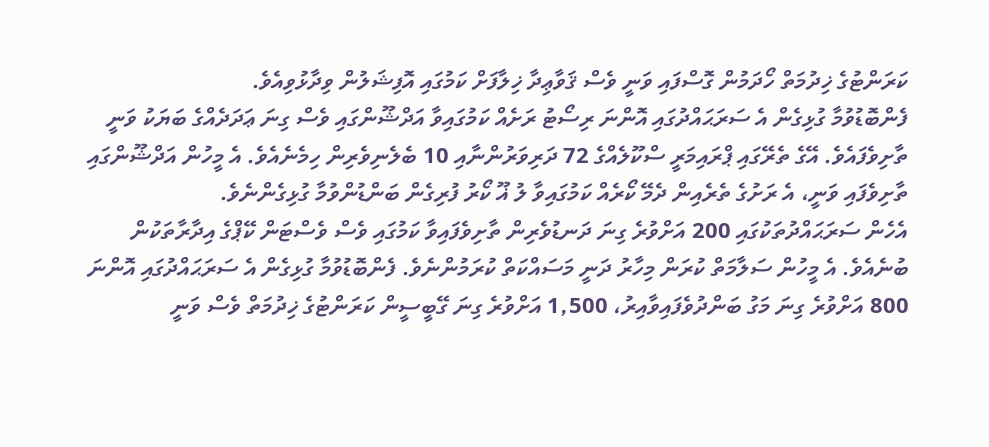ކަރަންޓުގެ ޚިދުމަތް ހޯދަމުން ގޮސްފައި ވަނީ ވެސް ޤަވާޢިދާ ޚިލާފަށް ކަމުގައި އޮފިޝަލުން ވިދާޅުވިއެވެ.
ފެންބޮޑުވުމާ ގުޅިގެން އެ ސަރަޙައްދުގައި އޮންނަ ރިސޯޓު ރަށެއް ކަމުގައިވާ އަދްޝޫންގައި ވެސް ގިނަ ޢަދަދެއްގެ ބަޔަކު ވަނީ ތާށިވެފައެވެ. އޭގެ ތެރޭގައި ޕްރައިމަރީ ސްކޫލެއްގެ 72 ދަރިވަރުންނާއި 10 ބެލެނިވެރިން ހިމެނެއެވެ. އެ މީހުން އަދްޝޫންގައި ތާށިވެފައި ވަނީ، އެ ރަށުގެ ތެރެއިން ދެމޭ ކޯރެއް ކަމުގައިވާ ލު ޣޫ ކޯރު ފުރިގެން ބަންޑުންވުމާ ގުޅިގެންނެވެ.
އެހެން ސަރަޙައްދުތަކުގައި 200 އަށްވުރެ ގިނަ ދަނޑުވެރިން ތާށިވެފައިވާ ކަމުގައި ވެސް ވެސްޓަން ކޭޕްގެ އިދާރާތަކުން ބުނެއެވެ. އެ މީހުން ސަލާމަތް ކުރަން މިހާރު ދަނީ މަސައްކަތް ކުރަމުންނެވެ. ފެންބޮޑުވުމާ ގުޅިގެން އެ ސަރަޙައްދުގައި އޮންނަ 800 އަށްވުރެ ގިނަ މަގު ބަންދުވެފައިވާއިރު، 1,500 އަށްވުރެ ގިނަ ގޭބީސީން ކަރަންޓުގެ ޚިދުމަތް ވެސް ވަނީ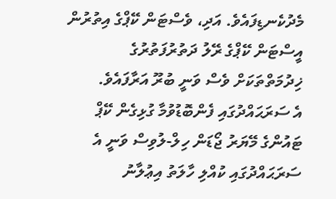މެދުކެނޑިފައެވެ. އަދި، ވެސްޓަން ކޭޕްގެ އިތުރުން އީސްޓަން ކޭޕްގެ ރޭލު ދަތުރުފަތުރުގެ ޚިދުމަތްތަކަށް ވެސް ވަނީ ބުރޫ އަރާފައެވެ.
އެ ސަރަޙައްދުގައި ފެންބޮޑުވުމާ ގުޅިގެން ކޭޕް ޓައުންގެ މޭޔަރު ޖޯޑަން ހިލް-ލުވިސް ވަނީ އެ ސަރަޙައްދުގައި ކުއްލި ހާލަތު އިޢުލާނު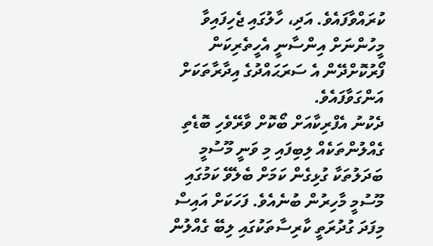ކުރައްވާފައެވެ. އަދި، ހާލުގައި ޖެހިފައިވާ މީހުންނަށް އިންސާނީ އެހީތެރިކަން ފޯރުކޮށްދޭން އެ ސަރަޙައްދުގެ އިދާރާތަކަށް އަންގަވާފައެވެ.
ދެކުނު އެފްރިކާއަށް ބޯކޮށް ވާރޭވެހި ބޮޑެތި ގެއްލުންތަކެއް ލިބިފައި މި ވަނީ މޫސުމީ ބަދަލުތަކާ ގުޅިގެން ކަމަށް ބެލެވޭ ކަމުގައި މޫސުމީ މާހިރުން ބުނެއެވެ. ފަހަކަށް އައިސް މިފަދަ ގުދުރަތީ ކާރިސާތަކުގައި ލިބޭ ގެއްލުން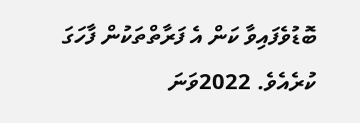ބޮޑުވެފައިވާ ކަން އެ ފަރާތްތަކުން ފާހަގަ ކުރެއެވެ. 2022ވަނަ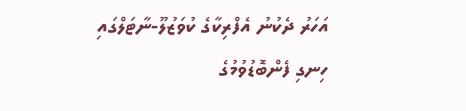އަހަރު ދެކުނު އެފްރިކާގެ ކުވަޒުލޫ-ނާޓަލްގައި ހިނގި ފެންބޮޑުވުމުގެ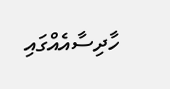ހާދިސާއެއްގައި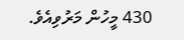430 މީހުން މަރުވިއެވެ.